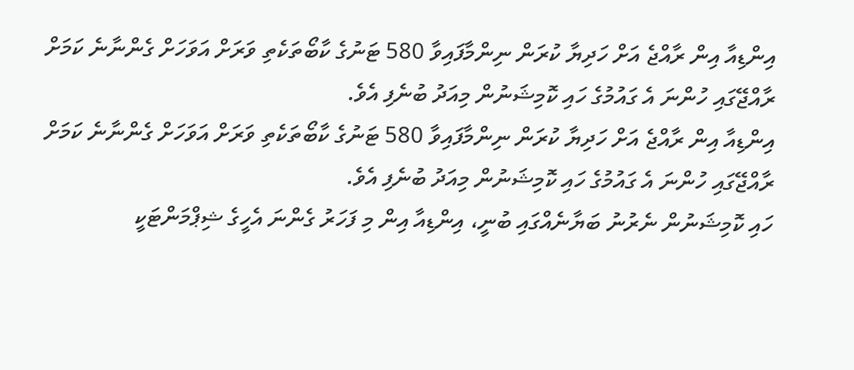އިންޑިއާ އިން ރާއްޖެ އަށް ހަދިޔާ ކުރަން ނިންމާފައިވާ 580 ޓަނުގެ ކާބޯތަކެތި ވަރަށް އަވަހަށް ގެންނާނެ ކަމަށް ރާއްޖޭގައި ހުންނަ އެ ގައުމުގެ ހައި ކޮމިޝަނުން މިއަދު ބުނެފި އެވެ.
އިންޑިއާ އިން ރާއްޖެ އަށް ހަދިޔާ ކުރަން ނިންމާފައިވާ 580 ޓަނުގެ ކާބޯތަކެތި ވަރަށް އަވަހަށް ގެންނާނެ ކަމަށް ރާއްޖޭގައި ހުންނަ އެ ގައުމުގެ ހައި ކޮމިޝަނުން މިއަދު ބުނެފި އެވެ.
ހައި ކޮމިޝަނުން ނެރުނު ބަޔާނެއްގައި ބުނީ، އިންޑިއާ އިން މި ފަހަރު ގެންނަ އެހީގެ ޝިޕްމަންޓަކީ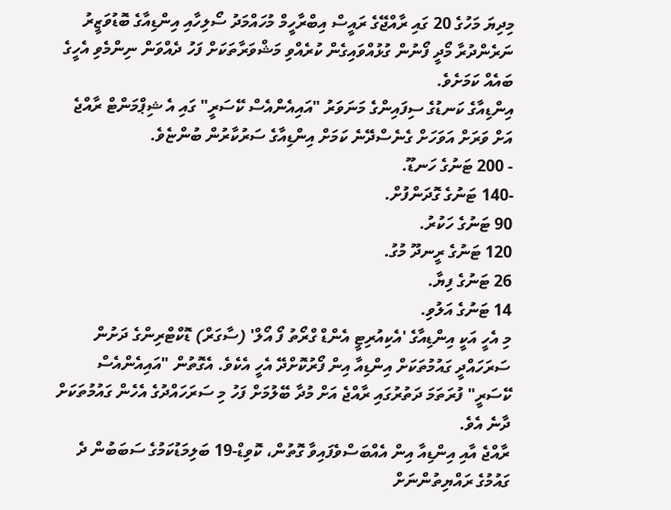މިދިޔަ މަހުގެ 20 ގައި ރާއްޖޭގެ ރައީސް އިބްރާހީމް މުހައްމަދު ސޯލިހާއި އިންޑިއާގެ ބޮޑުވަޒީރު ނަރެންދުރާ މޯދީ ފޯނުން ގުޅުއްވައިގެން ކުރެއްވި މަޝްވަރާތަކަށް ފަހު ދެއްވަން ނިންމެވި އެހީގެ ބައެއް ކަމަށެވެ.
އިންޑިއާގެ ކަނޑުގެ ސިފައިންގެ މަނަވަރު "އައިއެންއެސް ކޭސަރީ" ގައި އެ ޝިޕްމަންޓް ރާއްޖެ އަށް ވަރަށް އަވަހަށް ގެނެސްދޭނެ ކަމަށް އިންޑިއާގެ ސަރުކާރުން ބުންޏެވެ.
- 200 ޓަނުގެ ހަނޑޫ.
-140 ޓަނުގެ ގޮދަންފުށް.
90 ޓަނުގެ ހަކުރު.
120 ޓަނުގެ ރީނދޫ މުގު.
26 ޓަނުގެ ފިޔާ.
14 ޓަނުގެ އަލުވި.
މި އެހީ އަކީ އިންޑިއާގެ 'އެކިއުރިޓީ އެންޑް ގްރޯތު ފޯ އޯލް' (ސާގަރް) ޑޮކްޓްރިންގެ ދަށުން ސަރަހައްދީ ގައުމުތަކަށް އިންޑިއާ އިން ފޯރުކޮށްދޭ އެހީ އެކެވެ. އެގޮތުން "އައިއެންއެސް ކޭސަރީ" ފުރަތަމަ ދަތުރުގައި ރާއްޖެ އަށް މުދާ ބޭލުމަށް ފަހު މި ސަރަހައްދުގެ އެހެން ގައުމުތަކަށް ދާނެ އެވެ.
ރާއްޖެ އާއި އިންޑިއާ އިން އެއްބަސްވެފައިވާ ގޮތުން، ކޮވިޑް-19 ބަލިމަޑުކަމުގެ ސަބަބުން ދެ ގައުމުގެ ރައްޔިތުންނަށް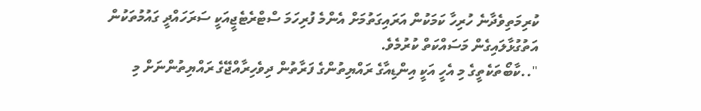ކުރިމަތިވެދާނެ ހުރިހާ ކަމަކުން އަރައިގަތުމަށް އެންމެ ފުރިހަމަ ސްޓްރެޓެޖީއަކީ ސަރަހައްދީ ގައުމުތަކުން އަތުގުޅާލައިގެން މަސައްކަތް ކުރުމެވެ.
"..ކާބޯތަކެތީގެ މި އެހީ އަކީ އިންޑިއާގެ ރައްޔިތުންގެ ފަރާތުން ދިވެހިރާއްޖޭގެ ރައްޔިތުންނަށް މި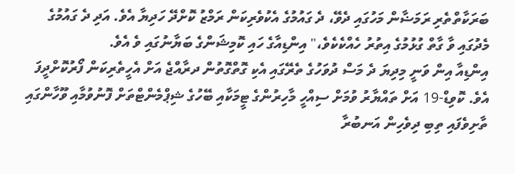ބަރަކާތްތެރި ރަމަޟާން މަހުގައި ދެވޭ، ދެ ގައުމުގެ އެކުވެރިކަން ރަމްޒު ކޮށްދޭ ހަދިޔާ އެވެ. އަދި ދެ ގައުމުގެ މެދުގައި ވާ ގާތް ގުޅުމުގެ އިތުރު ހެއްކެކެވެ،" އިންޑިއާގެ ހައި ކޮމިޝަންގެ ބަޔާނުގައި ވެ އެވެ.
އިންޑިއާ އިން ވަނީ މިދިޔަ ދެ މަސް ދުވަހުގެ ތެރޭގައި އެކި ގޮތްގޮތުން ދރާއްޖެ އަށް އެހީތެރިކަން ފޯރުކޮށްދީފަ އެވެ. ކޮވިޑް-19 އަށް ތައްޔާރު ވުމަށް ސިއްހީ މާހިރުންގެ ޓީމަކާއި ބޭހުގެ ޝިޕްމެންޓްތަށް ފޮނުވުމާއި ވޫހާންގައި ތާށިވެފައި ތިބި ދިވެހިން އަނބުރާ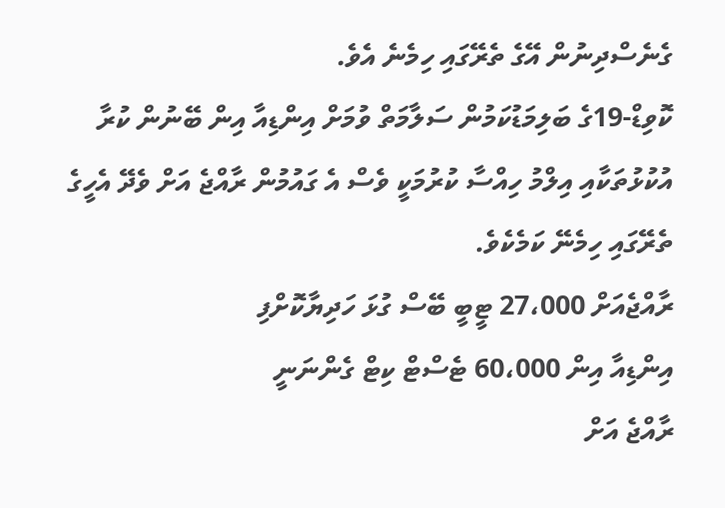ގެނެސްދިނުން އޭގެ ތެރޭގައި ހިމެނެ އެވެ.
ކޮވިޑް-19ގެ ބަލިމަޑުކަމުން ސަލާމަތް ވުމަށް އިންޑިއާ އިން ބޭނުން ކުރާ އުކުޅުތަކާއި އިލްމު ހިއްސާ ކުރުމަކީ ވެސް އެ ގައުމުން ރާއްޖެ އަށް ވެދޭ އެހީގެ ތެރޭގައި ހިމެނޭ ކަމެކެވެ.
ރާއްޖެއަށް 27،000 ޓީބީ ބޭސް ގުޅަ ހަދިޔާކޮށްފި
އިންޑިއާ އިން 60،000 ޓެސްޓް ކިޓް ގެންނަނީ
ރާއްޖެ އަށް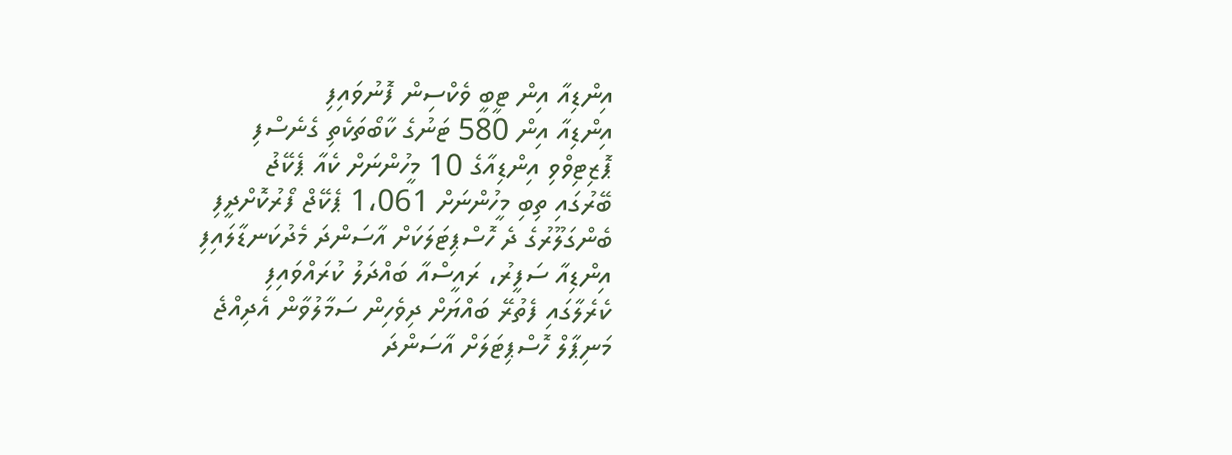އިންޑިއާ އިން ޓީބީ ވެކްސިން ފޮނުވައިފި
އިންޑިއާ އިން 580 ޓަނުގެ ކާބޯތަކެތި ގެނެސްފި
ޕޮޒިޓިވްވި އިންޑިއާގެ 10 މީހުންނަށް ކެއާ ޕެކޭޖު
ބޭރުގައި ތިބި މީހުންނަށް 1،061 ޕެކޭޖް ފޯރުކޮށްދީފި
ބެންގަލޫރުގެ ދެ ހޮސްޕިޓަލަކަށް އާސަންދަ މެދުކަނޑާލައިފި
އިންޑިއާ ސަފީރު، ރައީސްއާ ބައްދަލު ކުރައްވައިފި
ކެރެލާގައި ފެތުރޭ ބައްޔަށް ދިވެހިން ސަމާލުވާން އެދިއްޖެ
މަނިޕާލް ހޮސްޕިޓަލަށް އާސަންދަ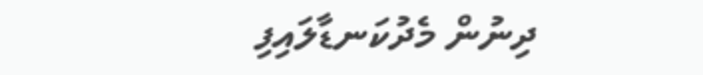ދިނުން މެދުކަނޑާލައިފި